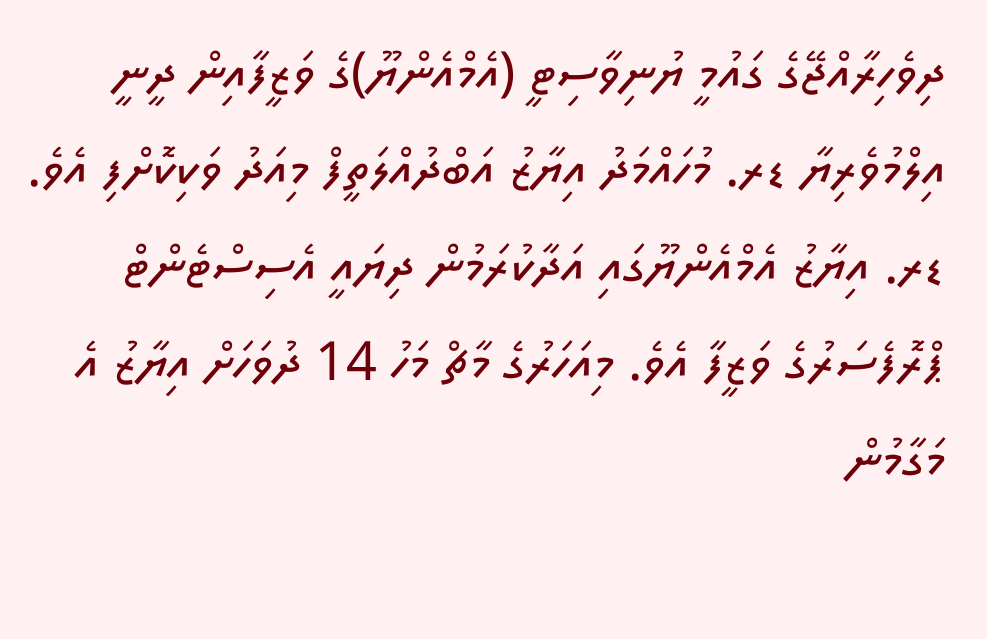ދިވެހިރާއްޖޭގެ ގައުމީ ޔުނިވާސިޓީ (އެމްއެންޔޫ)ގެ ވަޒީފާއިން ދީނީ އިލްމުވެރިޔާ ޑރ. މުހައްމަދު އިޔާޒު އަބްދުއްލަތީފް މިއަދު ވަކިކޮށްފި އެވެ.
ޑރ. އިޔާޒު އެމްއެންޔޫގައި އަދާކުރަމުން ދިޔައީ އެސިސްޓެންޓް ޕްރޮފެސަރުގެ ވަޒީފާ އެވެ. މިއަހަރުގެ މާޗް މަހު 14 ދުވަހަށް އިޔާޒު އެ މަގާމުން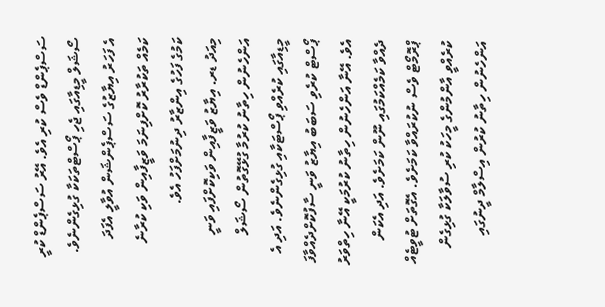ސަސްޕެންޑް ވެސް ކުރި އެވެ. އޭރު ސަސްޕެންޑް ކުރީ ސޯޝަލް މީޑިއާގައި ޖެހި ޕޯސްޓްތަކަކާ ގުޅިގެންނެވެ. އެ ފަހަރު އިޔާޒުގެ ސަސްޕެންޝަން އުވާލީ އެފަދަ ކަމެއް ތަކުރާރު ކޮށްފިނަމަ ވަޒީފާއިން ވަކި ކުރާނެ ކަމުގެ ފަހުގެ އިންޒާރު ދިނުމަށްފަހު އެވެ.
މިއަދު ޑރ. އިޔާޒު ވަޒީފާއިން ވަކިކޮށްފައި ވަނީ އަންހެނުން ހިތާނު ކުރުމާ ގުޅޭގޮތުން ސޯޝަލް މީޑިއާގައި ކުރެއްވި ޕޯސްޓަކާއި ގުޅިގެންނެވެ. އަދި އެ ޕޯސްޓް ކުރެވި ސަބަބު އިޔާޒު ވަނީ ސާފުކޮށްދެއްވާފަ އެވެ. އޭނާ އަންހެނުން ހިތާނު ކުރުމަކީ އޭނާ ހިތްވަރު ދެއްވާ ކަމެއްކަމުގައި ނޫން ކަމަށެވެ. އަދި އެކަން ޕްރޮމޯޓް ވެސް ނުކުރައްވާ ކަމަށެވެ. އެގޮތަށް ޓުވީޓެއް ކުރެއްވީ އާންމުންގެ މީހަކު ކުރި ސުވާލަކާ ގުޅިގެން އަންހެނުން ހިތާނު ކުރުން އިސްލާމް ދީނުގައި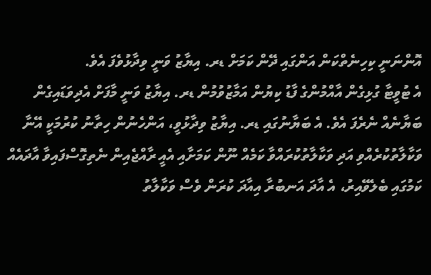އޮންނަނީ ކިހިނެތްކަން އަންގައި ދޭން ކަމަށް ޑރ. އިޔާޒު ވަނީ ވިދާޅުވެފަ އެވެ.
އެ ޓުވީޓާ ގުޅިގެން އާއްމުންގެ ފާޑު ކިޔުން އަމާޒުވުމުން ޑރ. އިޔާޒު ވަނީ މާފަށް އެދިވަޑައިގެން ބަޔާނެއް ނެރެފަ އެވެ. އެ ބަޔާނުގައި ޑރ. އިޔާޒު ވިދާޅުވީ، އަންހެނުން ހިތާނު ކުރުމަކީ އޭނާ ވަކާލާތުކުރެއްވި އަދި ވަކާލާތުކުރައްވާ ކަމެއް ނޫން ކަމަށާއި އެއީ ރާއްޖެއިން ނެތިގޮސްފައިވާ އާދައެއް ކަމުގައި ބެލެވޭއިރު، އެ އާދަ އަނބުރާ އިއާދަ ކުރަން ވެސް ވަކާލާތު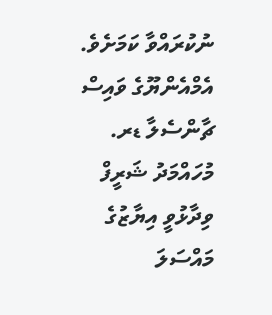ނުކުރައްވާ ކަމަށެވެ.
އެމްއެންޔޫގެ ވައިސް ޗާންސެލާ ޑރ. މުހައްމަދު ޝަރީފް ވިދާޅުވީ އިޔާޒުގެ މައްސަލަ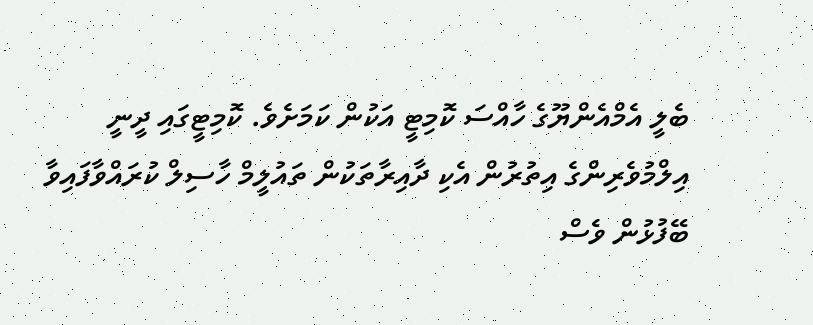ބެލީ އެމްއެންޔޫގެ ހާއްސަ ކޮމިޓީ އަކުން ކަމަށެވެ. ކޮމިޓީގައި ދީނީ އިލްމުވެރިންގެ އިތުރުން އެކި ދާއިރާތަކުން ތައުލީމް ހާސިލް ކުރައްވާފައިވާ ބޭފުޅުން ވެސް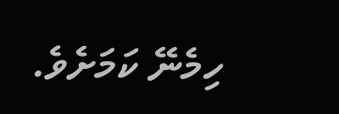ހިމެނޭ ކަމަށެވެ.